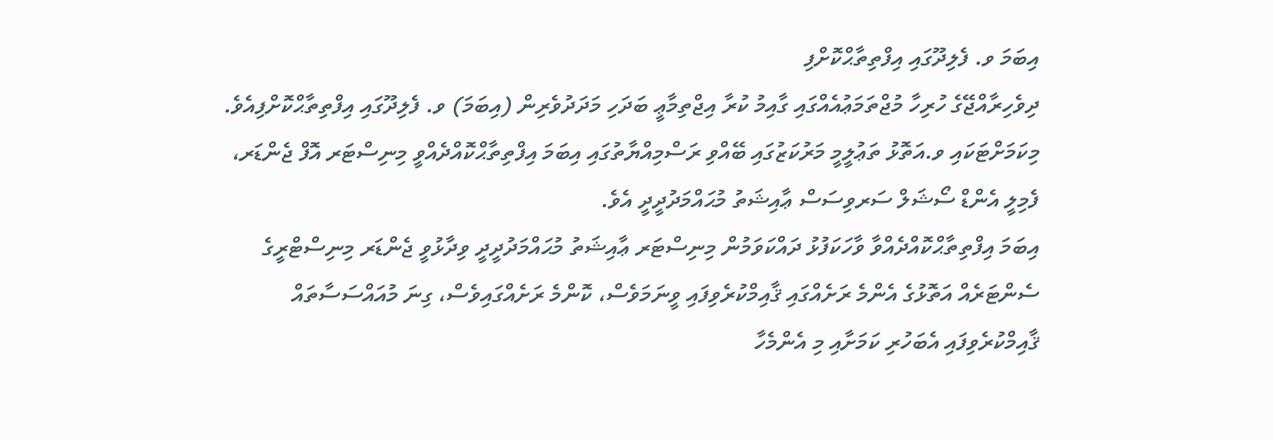އިބަމަ ވ. ފެލިދޫގައި އިފްތިތާޙްކޮށްފި
ދިވެހިރާއްޖޭގެ ހުރިހާ މުޖްތަމަޢުއެއްގައި ގާއިމު ކުރާ އިޖްތިމާޢީ ބަދަހި މަދަދުވެރިން (އިބަމަ) ވ. ފެލިދޫގައި އިފްތިތާޙްކޮށްފިއެވެ. މިކަމަށްޓަކައި ވ.އަތޮޅު ތަޢުލީމީ މަރުކަޒުގައި ބޭއްވި ރަސްމިއްޔާތުގައި އިބަމަ އިފްތިތާޙްކޮއްދެއްވީ މިނިސްޓަރ އޮފް ޖެންޑަރ، ފެމިލީ އެންޑް ސޯޝަލް ސަރވިސަސް ޢާއިޝަތު މުޙައްމަދުދީދީ އެވެ.
އިބަމަ އިފްތިތާޙްކޮއްދެއްވާ ވާހަކަފުޅު ދައްކަވަމުން މިނިސްޓަރ ޢާއިޝަތު މުޙައްމަދުދީދީ ވިދާޅުވީ ޖެންޑަރ މިނިސްޓްރީގެ ސެންޓަރެއް އަތޮޅުގެ އެންމެ ރަށެއްގައި ޤާއިމްކުރެވިފައި ވީނަމަވެސް، ކޮންމެ ރަށެއްގައިވެސް، ގިނަ މުއައްސަސާތައް ޤާއިމްކުރެވިފައި އެބަހުރި ކަމަށާއި މި އެންމެހާ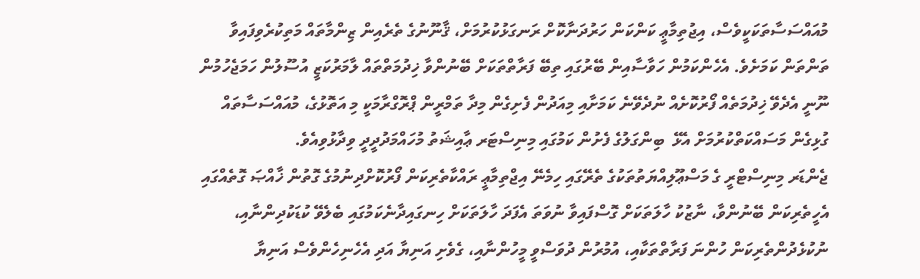މުއައްސަސާތަކަކީވެސް، އިޖުތިމާޢީ ކަންކަން ހަރުދަނާކޮށް ރަނގަޅުކުރުމަށް، ޤާނޫނުގެ ތެރެއިން ޒިންމާތައް މަތިކުރެވިފައިވާ ތަންތަން ކަމަށެވެ. އެހެންކަމުން ހަވާސާއިން ބޭރުގައި ތިބޭ ފަރާތްތަކަށް ބޭނުންވާ ޚިދުމަތްތައް ލާމަރުކަޒީ އުސޫލުން ހަމަޖެހުމުން ނޫނީ އެދެވޭ ޚިދުމަތެއް ފޯރުކޮށެއް ނުދެވޭނެ ކަމަށާއި މިއަދުން ފެށިގެން މިދާ ތަމްރީން ޕްރޮގްރާމަކީ މި އަތޮޅުގެ، މުއައްސަސާތައް ގުޅިގެން މަސައްކަތްކުރުމަށް އެޅޭ  ބިންގަލުގެ ފެށުން ކަމުގައި މިނިސްޓަރ ޢާއިޝަތު މުހައްމަދުދީދީ ވިދާޅުވިއެވެ.
ޖެންޑަރ މިނިސްޓްރީ ގެ މަސްޢޫލިއްޔަތުތަކުގެ ތެރޭގައި ހިމެނޭ އިޖްތިމާޢީ ރައްކާތެރިކަން ފޯރުކޮށްދިނުމުގެ ގޮތުން ޚާއްޞަ ގޮތެއްގައި އެހީތެރިކަން ބޭނުންވާ، ނާޒުކު ހާލަތަކަށް ގޮސްފައިވާ ނުވަތަ އެފަދަ ހާލަތަކަށް ހިނގައިދާނެކަމުގައި ބެލެވޭ ކުޑަކުދިންނާއި، ނުކުޅެދުންތެރިކަން ހުންނަ ފަރާތްތަކާއި، އުމުރުން ދުވަސްވީ މީހުންނާއި، ގެވެށި އަނިޔާ އަދި އެހެނިހެންވެސް އަނިޔާ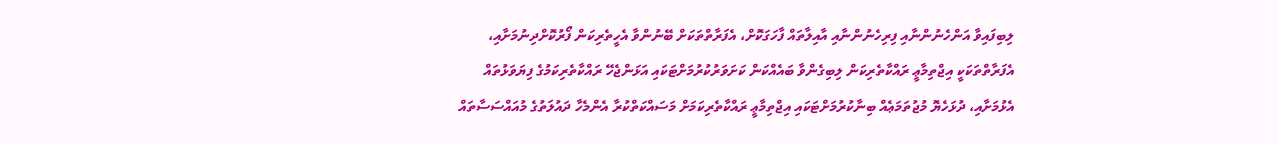ލިބިފައިވާ އަންހެނުންނާއި ފިރިހެނުންނާއި އާއިލާތައް ފާހަގަކޮށް، އެފަރާތްތަކަށް ބޭނުންވާ އެހީތެރިކަން ފޯރުކޮށްދިނުމަށާއި، އެފަރާތްތަކަކީ އިޖްތިމާޢީ ރައްކާތެރިކަން ލިބިގެންވާ ބައެއްކަން ކަށަވަރުކުރުމަށްޓަކައި އަޅަންޖެހޭ ރައްކާތެރިކަމުގެ ފިޔަވަޅުތައް އެޅުމަށާއި، ދުޅަހެޔޮ މުޖުތަމަޢެއް ބިނާކުރުމަށްޓަކައި އިޖްތިމާޢީ ރައްކާތެރިކަމަށް މަސައްކަތްކުރާ އެންމެހާ ދައުލަތުގެ މުއައްސަސާތައް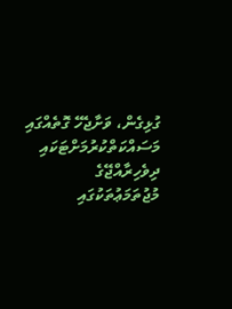ގުޅިގެން، ވަށާޖެހޭ ގޮތެއްގައި މަސައްކަތްކުރުމަށްޓަކައި ދިވެހިރާއްޖޭގެ މުޖުތަމަޢުތަކުގައި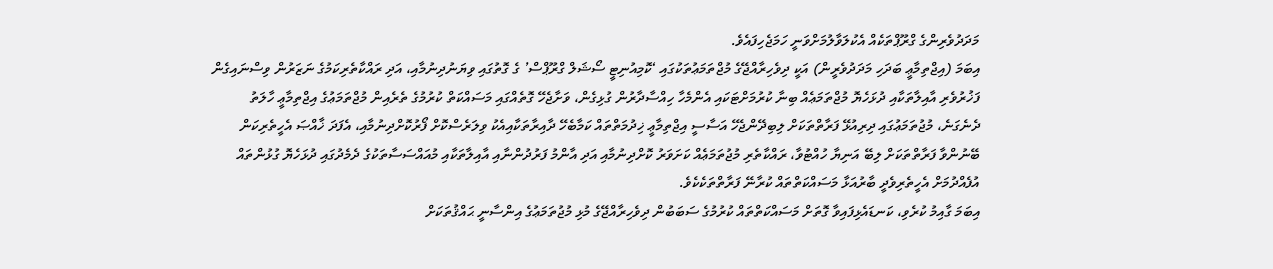މަދަދުވެރިންގެ ގްރޫޕްތަކެއް އެކުލަވާލުމަށްވަނީ ހަމަޖެހިފައެވެ.
އިބަމަ (އިޖްތިމާޢީ ބަދަހި މަދަދުވެރީން) އަކީ ދިވެހިރާއްޖޭގެ މުޖްތަމަޢުތަކުގައި ‘ކޮމިއުނިޓީ ސޯޝަލް ގްރޫޕްސް’ ގެ ގޮތުގައި ވިޔަނުދިނުމާއި، އަދި ރައްކާތެރިކަމުގެ ނަޒަރުން ވިސްނައިގެން ފަޚުރުވެރި އާއިލާތަކާއި ދުޅަހެޔޮ މުޖްތަމަޢެއް ބިނާ ކުރުމަށްޓަކައި އެންމެހާ ހިއްސާދާރުން ގުޅިގެން، ވަށާޖެހޭ ގޮތެއްގައި މަސައްކަތް ކުރުމުގެ ތެރެއިން މުޖްތަމަޢުގެ އިޖްތިމާޢީ ހާލަތު ދެނެގަނެ، މުޖުތަމަޢުގައި ދިރިއުޅޭ ފަރާތްތަކަށް ލިބިދޭންޖެހޭ އަސާސީ އިޖްތިމާޢީ ޚިދުމަތްތައް ކަމާބެހޭ ދާއިރާތަކާއިއެކު ވިލަރެސްކޮށް ފޯރުކޮށްދިނުމާއި، އެފަދަ ޚާއްޞަ އެހީތެރިކަން ބޭނުންވާ ފަރާތްތަކަށް ލިބޭ އަނިޔާ ހުއްޓުވާ، ރައްކާތެރި މުޖުތަމަޢެއް ކަށަވަރު ކޮށްދިނުމާއި އަދި އާންމު ފަރުދުންނާއި އާއިލާތަކާއި މުއައްސަސާތަކުގެ ދެމެދުގައި ދުޅަހެޔޮ ގުޅުންތައް އުފެއްދުމަށް އެހީތެރިވެދީ ބާރުއަޅާ މަސައްކަތްތައް ކުރާނޭ ފަރާތްތަކެކެވެ.
އިބަމަ ގާއިމު ކުރެވި، ކަނޑައެޅިފައިވާ ގޮތަށް މަސައްކަތްތައް ކުރުމުގެ ސަބަބުން ދިވެހިރާއްޖޭގެ މުޅި މުޖުތަމަޢުގެ އިންސާނީ ޙައްޤުތަކަށް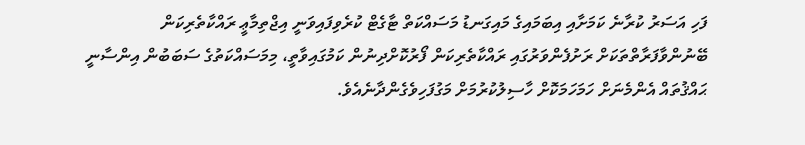ފަހި އަސަރު ކުރާނެ ކަމަށާއި އިބަމައިގެ މައިގަނޑު މަސައްކަތް ޓާގެޓް ކުރެވިފައިވަނީ އިޖްތިމާޢީ ރައްކާތެރިކަން ބޭނުންވާފަރާތްތަކަށް ރަށުފެންވަރުގައި ރައްކާތެރިކަން ފޯރުކޮށްދިނުން ކަމުގައިވާތީ، މިމަސައްކަތުގެ ސަބަބުން އިންސާނީ ޙައްޤުތައް އެންމެނަށް ހަމަހަމަކޮށް ހާސިލުކުރުމަށް މަގުފަހިވެގެންދާނެއެވެ.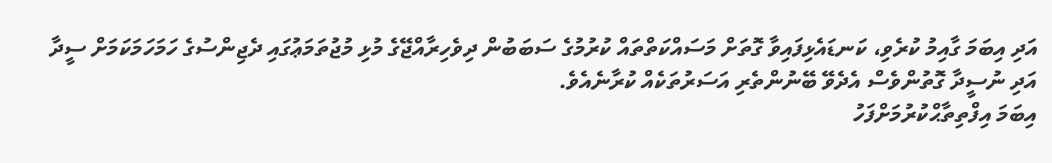އަދި އިބަމަ ގާއިމު ކުރެވި، ކަނޑައެޅިފައިވާ ގޮތަށް މަސައްކަތްތައް ކުރުމުގެ ސަބަބުން ދިވެހިރާއްޖޭގެ މުޅި މުޖުތަމަޢުގައި ދެޖިންސުގެ ހަމަހަމަކަމަށް ސީދާ އަދި ނުސީދާ ގޮތުންވެސް އެދެވޭ ބޭނުންތެރި އަސަރުތަކެއް ކުރާނެއެވެ.
އިބަމަ އިފްތިތާޙްކުރުމަށްފަހު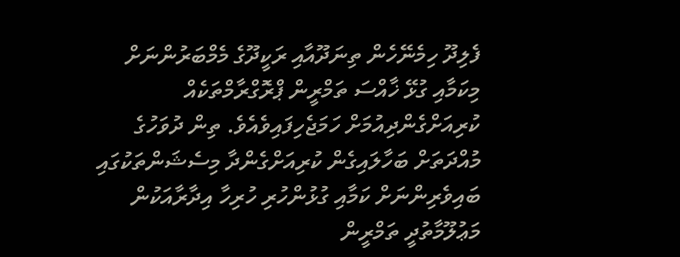ފެލިދޫ ހިމެނޭހެން ތިނަދޫއާއި ރަކީދޫގެ މެމްބަރުންނަށް މިކަމާއި ގުޅޭ ޚާއްސަ ތަމްރީން ޕްރޮގްރާމްތަކެއް ކުރިއަށްގެންދިއުމަށް ހަމަޖެހިފައިވެއެވެ. ތިން ދުވަހުގެ މުއްދަތަށް ބަހާލައިގެން ކުރިއަށްގެންދާ މިސެޝަންތަކުގައި ބައިވެރިންނަށް ކަމާއި ގުޅުންހުރި ހުރިހާ އިދާރާއަކުން މަޢުލޫމާތުދީ ތަމްރީން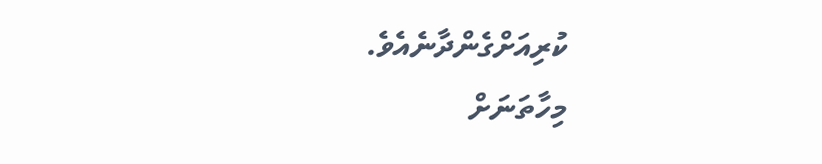ކުރިއަށްގެންދާނެއެވެ.
މިހާތަނަށް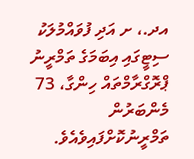އދ.، ށ އަދި ފުވައްމުލަކު ސިޓީގައި އިބަމަގެ ތަމްރީނު ޕްރޮގްރާމްތައް ހިންގާ، 73 މެންބަރުން ތަމްރީނުކޮށްފައިވެއެވެ.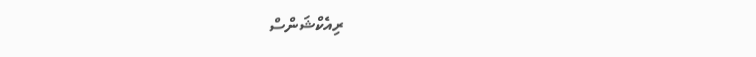ރިއެކްޝަންސް